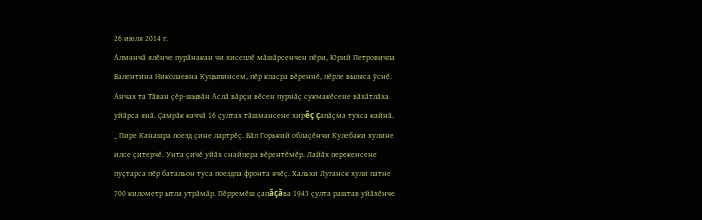26 июля 2014 г.
Алманчă ялĕнче пурăнакан чи хисеплĕ мăшăрсенчен пĕри, Юрий Петровичпа Валентина Николаевна Куцыпинсем, пĕр класра вĕреннĕ, пĕрле выляса ỹснĕ. Анчах та Тăван çĕр-шывăн Аслă вăрçи вĕсен пурнăç сукмакĕсене вăхăтлăха уйăрса янă. Çамрăк каччă 16 çултах тăшмансене хирĕç çапăçма тухса кайнă. _ Пире Канашра поезд çине лартрĕç. Вăл Горький облаçĕнчи Кулебаки хулине илсе çитерчĕ. Унта çичĕ уйăх снайпера вĕрентĕмĕр. Лайăх перекенсене пуçтарса пĕр батальон туса поездпа фронта ячĕç. Хальхи Луганск хули патне 700 километр ытла утрăмăр. Пĕрремĕш çапăçăва 1943 çулта раштав уйăхĕнче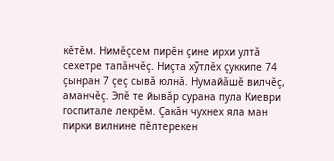кĕтĕм. Нимĕçсем пирĕн çине ирхи ултă сехетре тапăнчĕç. Ниçта хỹтлĕх çуккипе 74 çынран 7 çеç сывă юлнă. Нумайăшĕ вилчĕç, аманчĕç. Эпĕ те йывăр сурана пула Киеври госпитале лекрĕм. Çакăн чухнех яла ман пирки вилнине пĕлтерекен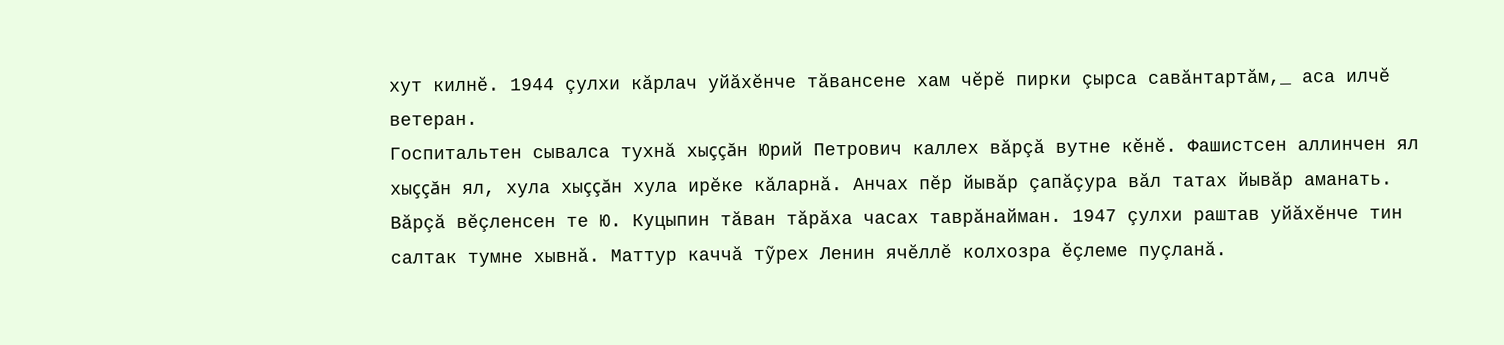хут килнĕ. 1944 çулхи кăрлач уйăхĕнче тăвансене хам чĕрĕ пирки çырса савăнтартăм,_ аса илчĕ ветеран.
Госпитальтен сывалса тухнă хыççăн Юрий Петрович каллех вăрçă вутне кĕнĕ. Фашистсен аллинчен ял хыççăн ял, хула хыççăн хула ирĕке кăларнă. Анчах пĕр йывăр çапăçура вăл татах йывăр аманать.
Вăрçă вĕçленсен те Ю. Куцыпин тăван тăрăха часах таврăнайман. 1947 çулхи раштав уйăхĕнче тин салтак тумне хывнă. Маттур каччă тỹрех Ленин ячĕллĕ колхозра ĕçлеме пуçланă.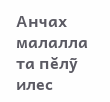Анчах малалла та пĕлỹ илес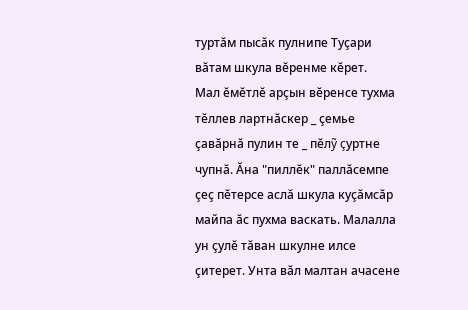туртăм пысăк пулнипе Туçари вăтам шкула вĕренме кĕрет.
Мал ĕмĕтлĕ арçын вĕренсе тухма тĕллев лартнăскер _ çемье çавăрнă пулин те _ пĕлỹ çуртне чупнă. Ăна "пиллĕк" паллăсемпе çеç пĕтерсе аслă шкула куçăмсăр майпа ăс пухма васкать. Малалла ун çулĕ тăван шкулне илсе çитерет. Унта вăл малтан ачасене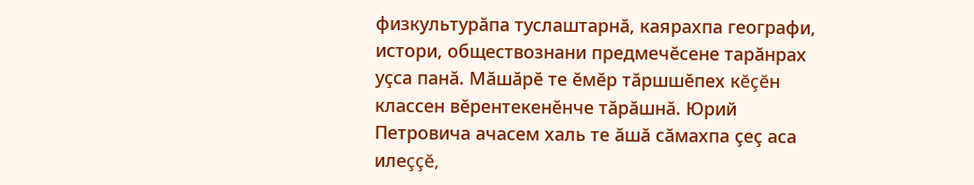физкультурăпа туслаштарнă, каярахпа географи, истори, обществознани предмечĕсене тарăнрах уçса панă. Мăшăрĕ те ĕмĕр тăршшĕпех кĕçĕн классен вĕрентекенĕнче тăрăшнă. Юрий Петровича ачасем халь те ăшă сăмахпа çеç аса илеççĕ,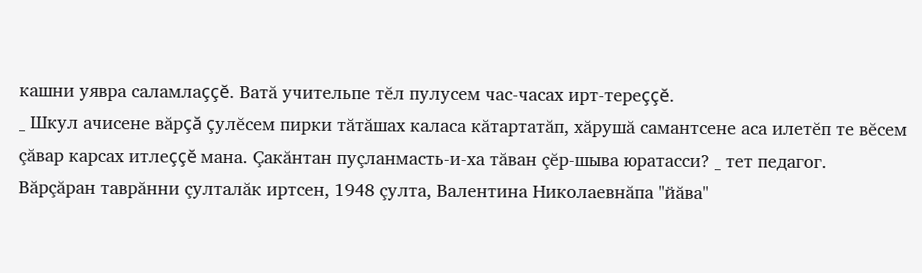кашни уявра саламлаççĕ. Ватă учительпе тĕл пулусем час-часах ирт-тереççĕ.
_ Шкул ачисене вăрçă çулĕсем пирки тăтăшах каласа кăтартатăп, хăрушă самантсене аса илетĕп те вĕсем çăвар карсах итлеççĕ мана. Çакăнтан пуçланмасть-и-ха тăван çĕр-шыва юратасси? _ тет педагог.
Вăрçăран таврăнни çулталăк иртсен, 1948 çулта, Валентина Николаевнăпа "йăва"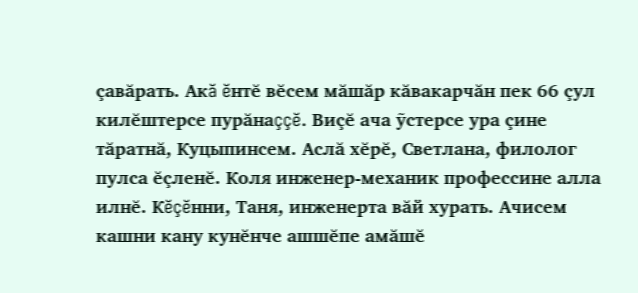çавăрать. Акă ĕнтĕ вĕсем мăшăр кăвакарчăн пек 66 çул килĕштерсе пурăнаççĕ. Виçĕ ача ỹстерсе ура çине тăратнă, Куцыпинсем. Аслă хĕрĕ, Светлана, филолог пулса ĕçленĕ. Коля инженер-механик профессине алла илнĕ. Кĕçĕнни, Таня, инженерта вăй хурать. Ачисем кашни кану кунĕнче ашшĕпе амăшĕ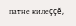патне килеççĕ,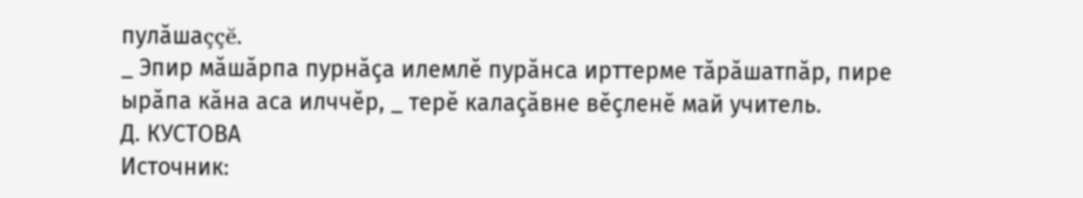пулăшаççĕ.
_ Эпир мăшăрпа пурнăçа илемлĕ пурăнса ирттерме тăрăшатпăр, пире ырăпа кăна аса илччĕр, _ терĕ калаçăвне вĕçленĕ май учитель.
Д. КУСТОВА
Источник: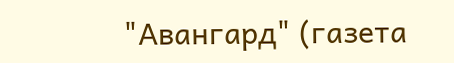"Авангард" (газета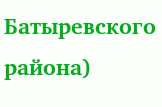Батыревского района)